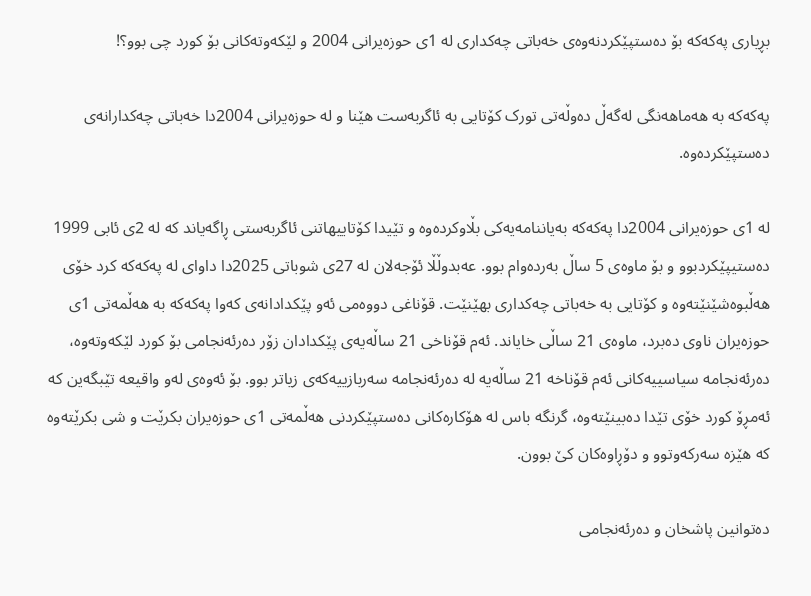بڕیاری پەکەکە بۆ دەستپێکردنەوەی خەباتی چەکداری لە 1ی حوزەیرانی 2004 و لێکەوتەکانی بۆ کورد چی بوو؟!

پەکەکە بە هەماهەنگی لەگەڵ دەوڵەتی تورک کۆتایی بە ئاگربەست هێنا و لە حوزەیرانی 2004دا خەباتی چەکدارانەی دەستپێکردەوە.

لە 1ی حوزەیرانی 2004دا پەکەکە بەیاننامەیەکی بڵاوکردەوە و تێیدا کۆتاییهاتنی ئاگربەستی ڕاگەیاند کە لە 2ی ئابی 1999 دەستیپێکردبوو و بۆ ماوەی 5 ساڵ بەردەوام بوو. عەبدوڵڵا ئۆجەلان لە 27ی شوباتی 2025دا داوای لە پەکەکە کرد خۆی هەڵبوەشێنێتەوە و کۆتایی بە خەباتی چەکداری بهێنێت. قۆناغی دووەمی ئەو پێکدادانەی کەوا پەکەکە بە هەڵمەتی 1ی حوزەیران ناوی دەبرد، ماوەی 21 ساڵی خایاند. ئەم قۆناخی 21 ساڵەیەی پێکدادان زۆر دەرئەنجامی بۆ کورد لێکەوتەوە، دەرئەنجامە سیاسییەکانی ئەم قۆناخە 21 ساڵەیە لە دەرئەنجامە سەربازییەکەی زیاتر بوو. بۆ ئەوەی لەو واقیعە تێبگەین کە ئەمڕۆ کورد خۆی تێدا دەبینێتەوە، گرنگە باس لە هۆکارەکانی دەستپێکردنی هەڵمەتی 1ی حوزەیران بکرێت و شی بکرێتەوە کە هێزە سەرکەوتوو و دۆڕاوەکان کێ بوون.

دەتوانین پاشخان و دەرئەنجامی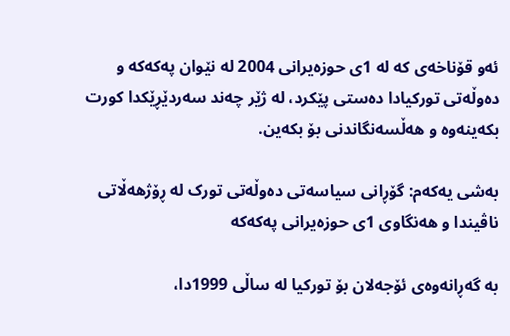ئەو قۆناخەی کە لە 1ی حوزەیرانی 2004 لە نێوان پەکەکە و دەوڵەتی تورکیادا دەستی پێکرد، لە ژێر چەند سەردێڕێکدا کورت بکەینەوە و هەڵسەنگاندنی بۆ بکەین.

بەشی یەکەم: گۆڕانی سیاسەتی دەوڵەتی تورک لە ڕۆژهەڵاتی ناڤیندا و هەنگاوی 1ی حوزەیرانی پەکەکە

بە گەڕانەوەی ئۆجەلان بۆ تورکیا لە ساڵی 1999دا،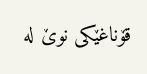قۆناغێکی نوێ لە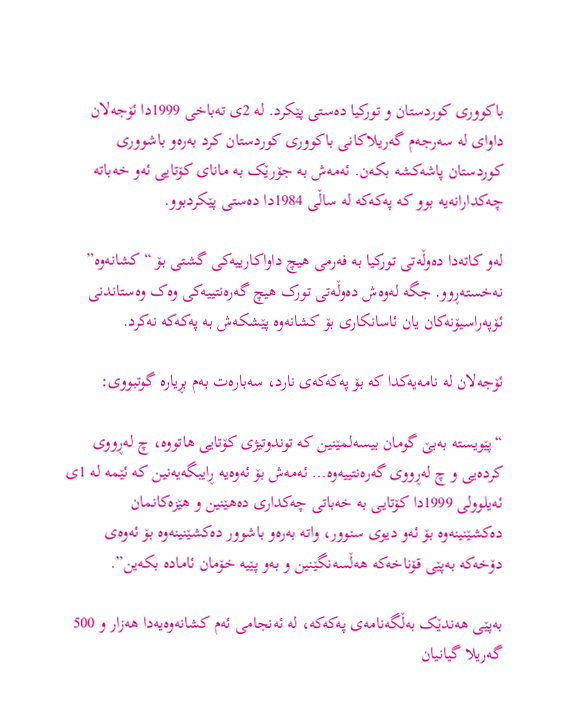باکووری کوردستان و تورکیا دەستی پێکرد. لە 2ی تەباخی 1999دا ئۆجەلان داوای لە سەرجەم گەریلاکانی باکووری کوردستان کرد بەرەو باشووری کوردستان پاشەکشە بکەن. ئەمەش بە جۆرێک بە مانای کۆتایی ئەو خەباتە چەکدارانەیە بوو کە پەکەکە لە ساڵی 1984دا دەستی پێکردبوو.

لەو کاتەدا دەوڵەتی تورکیا بە فەرمی هیچ داواکارییەکی گشتی بۆ “کشانەوە” نەخستەڕوو. جگە لەوەش دەوڵەتی تورک هیچ گەرەنتییەکی وەک وەستاندنی ئۆپەراسیۆنەکان یان ئاسانکاری بۆ کشانەوە پێشکەش بە پەکەکە نەکرد.

ئۆجەلان لە نامەیەکدا کە بۆ پەکەکەی نارد، سەبارەت بەم بڕیارە گوتبووی:

“پێویستە بەبێ گومان بیسەلمێنین کە توندوتیژی کۆتایی هاتووە، چ لەڕووی کردەیی و چ لەڕووی گەرەنتییەوە… ئەمەش بۆ ئەوەیە ڕایبگەیەنین کە ئێمە لە 1ی ئەیلوولی 1999دا کۆتایی بە خەباتی چەکداری دەهێنین و هێزەکانمان دەکشێنینەوە بۆ ئەو دیوی سنوور، واتە بەرەو باشوور دەکشێنینەوە بۆ ئەوەی دۆخەکە بەپێی قۆناخەکە هەڵسەنگێنین و بەو پێیە خۆمان ئامادە بکەین”.

بەپێی هەندێک بەڵگەنامەی پەکەکە، لە ئەنجامی ئەم کشانەوەیەدا هەزار و 500 گەریلا گیانیان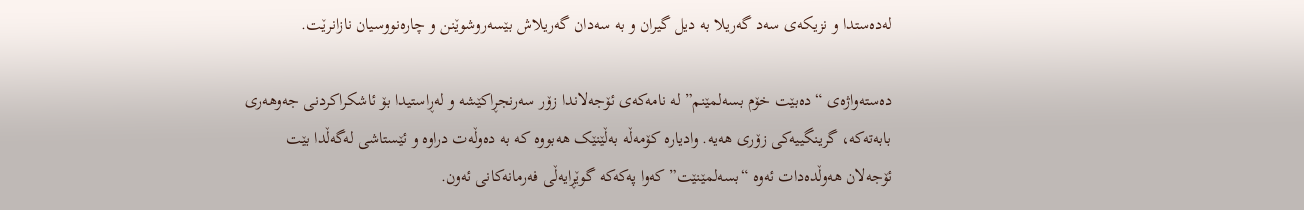لەدەستدا و نزیکەی سەد گەریلا بە دیل گیران و بە سەدان گەریلاش بێسەروشوێنن و چارەنووسیان نازانرێت.

دەستەواژەی “دەبێت خۆم بسەلمێنم” لە نامەکەی ئۆجەلاندا زۆر سەرنجڕاکێشە و لەڕاستیدا بۆ ئاشکراکردنی جەوهەری بابەتەکە، گرینگییەکی زۆری هەیە. وادیارە کۆمەڵە بەڵێنێک هەبووە کە بە دەوڵەت دراوە و ئێستاشی لەگەڵدا بێت ئۆجەلان هەوڵدەدات ئەوە “بسەلمێنێت” کەوا پەکەکە گوێڕایەڵی فەرمانەکانی ئەون.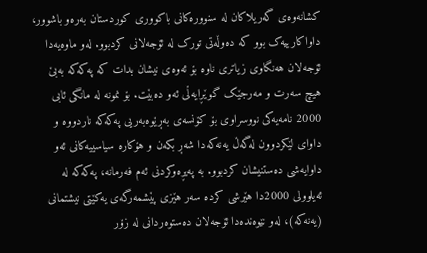کشانەوەی گەریلاکان لە سنوورەکانی باکووری کوردستان بەرەو باشوور، داواکارییەک بوو کە دەوڵەتی تورک لە ئۆجەلانی کردبوو. لەو ماوەیەدا ئۆجەلان هەنگاوی زیاتری ناوە بۆ ئەوەی نیشان بدات کە پەکەکە بەبێ هیچ سەرت و مەرجێک گوێڕایەڵی ئەو دەبێت. بۆ نمونە لە مانگی ئابی 2000 نامەیەکی نووسراوی بۆ کۆنسەی بەڕێوەبەریی پەکەکە ناردووە و داوای لێکردوون لەگەڵ یەنەکەدا شەڕ بکەن و هۆکارە سیاسییەکانی ئەو داوایەشی دەستنیشان کردبوو. بە پەیڕەوکردنی ئەم فەرمانە، پەکەکە لە ئەیلوولی 2000دا هێرشی کردە سەر هێزی پێشمەرگەی یەکێتی نیشتمانی (یەنەکە)، لەو نێوەندەدا ئۆجەلان دەستوەردانی لە زۆر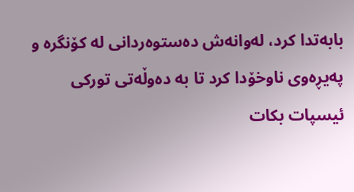بابەتدا کرد، لەوانەش دەستوەردانی لە کۆنگرە و پەیڕەوی ناوخۆدا کرد تا بە دەوڵەتی تورکی ئیسپات بکات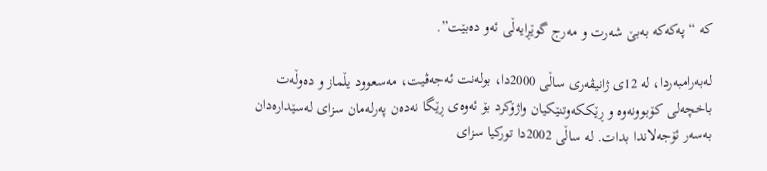کە “پەکەکە بەبێ شەرت و مەرج گوێڕایەڵی ئەو دەبێت”.

لەبەرامبەردا، لە 12ی ژانیڤەری ساڵی 2000دا، بولەنت ئەجەڤیت، مەسعوود یڵماز و دەوڵەت باخچەلی کۆبوونەوە و ڕێککەوتنێکیان واژۆکرد بۆ ئەوەی ڕێگا نەدەن پەرلەمان سزای لەسێدارەدان بەسەر ئۆجەلاندا بدات. لە ساڵی 2002دا تورکیا سزای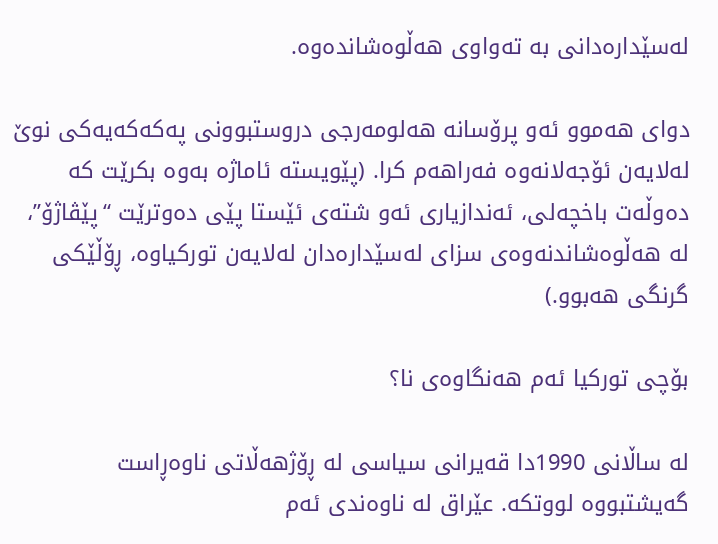لەسێدارەدانی بە تەواوی هەڵوەشاندەوە.

دوای هەموو ئەو پرۆسانە هەلومەرجی دروستبوونی پەکەکەیەکی نوێ لەلایەن ئۆجەلانەوە فەراهەم کرا. (پێویستە ئاماژە بەوە بکرێت کە دەوڵەت باخچەلی، ئەندازیاری ئەو شتەی ئێستا پێی دەوترێت “پێڤاژۆ”، لە هەڵوەشاندنەوەی سزای لەسێدارەدان لەلایەن تورکیاوە، ڕۆڵێکی گرنگی هەبوو.)

بۆچی تورکیا ئەم هەنگاوەی نا؟

لە ساڵانی 1990دا قەیرانی سیاسی لە ڕۆژهەڵاتی ناوەڕاست گەیشتبووە لووتکە. عێراق لە ناوەندی ئەم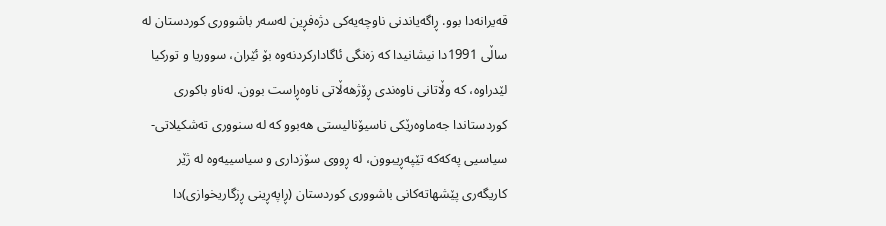قەیرانەدا بوو. ڕاگەیاندنی ناوچەیەکی دژەفڕین لەسەر باشووری کوردستان لە ساڵی 1991دا نیشانیدا کە زەنگی ئاگادارکردنەوە بۆ ئێران، سووریا و تورکیا لێدراوە، کە وڵاتانی ناوەندی ڕۆژهەڵاتی ناوەڕاست بوون. لەناو باکوری کوردستاندا جەماوەرێکی ناسیۆنالیستی هەبوو کە لە سنووری تەشکیلاتی-سیاسیی پەکەکە تێپەڕیبوون، لە ڕووی سۆزداری و سیاسییەوە لە ژێر کاریگەری پێشهاتەکانی باشووری کوردستان (ڕاپەڕینی ڕزگاریخوازی)دا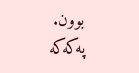بوون. پەکەکە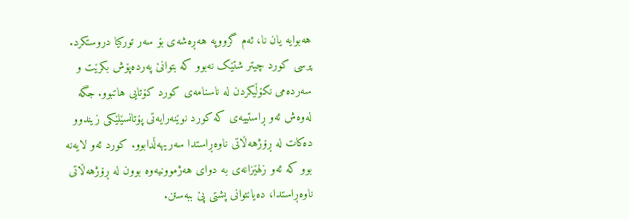هەبوایە یان نا، ئەم گرووپە هەڕەشەی بۆ سەر تورکیا دروستکرد. پرسی کورد چیتر شتێک نەبوو کە بتوانێ پەردەپۆش بکرێت و سەردەمی نکۆڵیکردن لە ناسنامەی کورد کۆتایی هاتبوو. جگە لەوەش ئەو ڕاستییەی کە کورد نوێنەرایەتی پۆتانسێلێکی زیندوو دەکات لە ڕۆژهەڵاتی ناوەڕاستدا سەریهەڵدابوو. کورد ئەو لایەنە بوو کە ئەو زلهێزانەی بە دوای هەژموونیەوە بوون لە ڕۆژهەڵاتی ناوەڕاستدا، دەیانتوانی پشتی پێ ببەستن.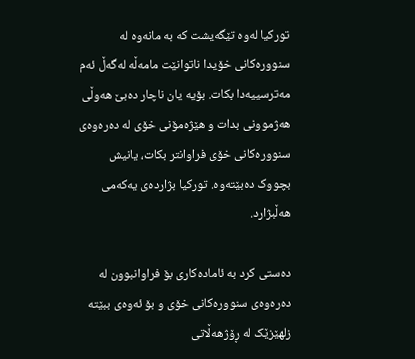تورکیا لەوە تێگەیشت کە بە مانەوە لە سنوورەکانی خۆیدا ناتوانێت مامەڵە لەگەڵ ئەم مەترسییەدا بکات. بۆیە یان ناچار دەبێ هەوڵی هەژموونی بدات و هێژەمۆنی خۆی لە دەرەوەی سنوورەکانی خۆی فراوانتر بکات، یانیش بچووک دەبێتەوە. تورکیا بژاردەی یەکەمی هەڵبژارد.

دەستی کرد بە ئامادەکاری بۆ فراوانبوون لە دەرەوەی سنوورەکانی خۆی و بۆ ئەوەی ببێتە زلهێزێک لە ڕۆژهەڵاتی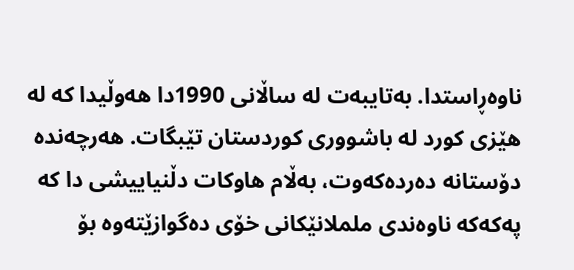ناوەڕاستدا. بەتایبەت لە ساڵانی 1990دا هەوڵیدا کە لە هێزی کورد لە باشووری کوردستان تێبگات. هەرچەندە دۆستانە دەردەکەوت، بەڵام هاوکات دڵنیاییشی دا کە پەکەکە ناوەندی ململانێکانی خۆی دەگوازێتەوە بۆ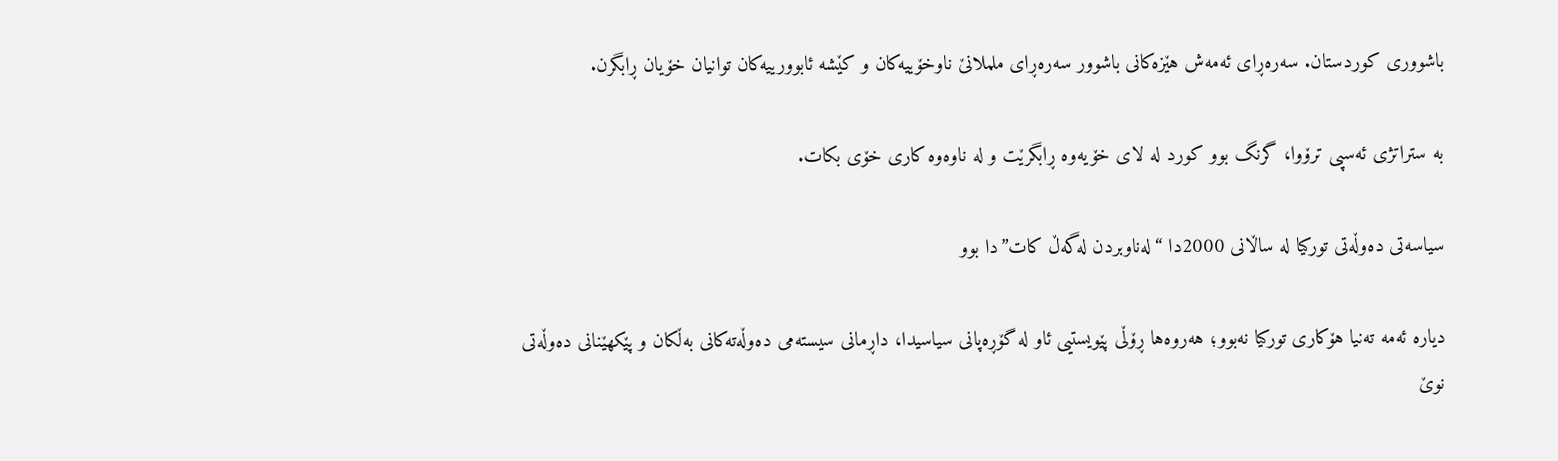باشووری کوردستان. سەرەڕای ئەمەش هێزەکانی باشوور سەرەڕای ململانێ ناوخۆییەکان و کێشە ئابوورییەکان توانیان خۆیان ڕابگرن.

بە ستراتژی ئەسپی ترۆوا، گرنگ بوو کورد لە لای خۆیەوە ڕابگرێت و لە ناوەوە کاری خۆی بکات.

سیاسەتی دەوڵەتی تورکیا لە ساڵانی 2000دا “لەناوبردن لەگەڵ کات”دا بوو

دیارە ئەمە تەنیا هۆکاری تورکیا نەبوو؛ هەروەها ڕۆڵی پێویستیی ئاو لە گۆڕەپانی سیاسیدا، داڕمانی سیستەمی دەوڵەتەکانی بەڵکان و پێکهێنانی دەوڵەتی نوێ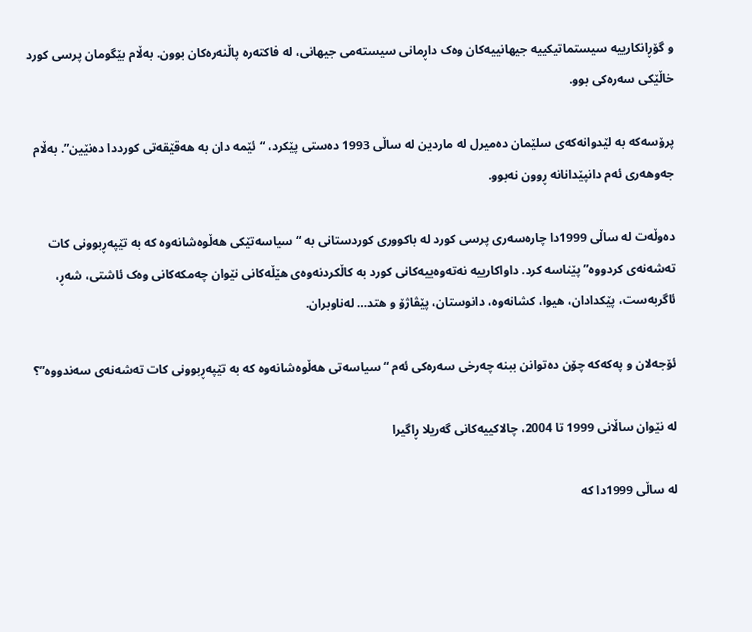و گۆڕانکارییە سیستماتیکییە جیهانییەکان وەک داڕمانی سیستەمی جیهانی، لە فاکتەرە پاڵنەرەکان بوون. بەڵام بێگومان پرسی کورد خاڵێکی سەرەکی بوو.

پرۆسەکە بە لێدوانەکەی سلێمان دەمیرل لە ماردین لە ساڵی 1993 دەستی پێکرد، “ئێمە دان بە هەقێقەتی کورددا دەنێین”. بەڵام جەوهەری ئەم دانپێدانانە ڕوون نەبوو.

دەوڵەت لە ساڵی 1999دا چارەسەری پرسی کورد لە باکووری کوردستانی بە “سیاسەتێکی هەڵوەشانەوە کە بە تێپەڕبوونی کات تەشەنەی کردووە” پێناسە کرد. داواکارییە نەتەوەییەکانی کورد بە کاڵکردنەوەی هێڵەکانی نێوان چەمکەکانی وەک ئاشتی، شەڕ، ئاگربەست، پێکدادان، هیوا، کشانەوە، دانوستان، پێڤاژۆ و هتد… لەناوبران.

ئۆجەلان و پەکەکە چۆن دەتوانن ببنە چەرخی سەرەکی ئەم “سیاسەتی هەڵوەشانەوە کە بە تێپەڕبوونی کات تەشەنەی سەندووە”؟

لە نێوان ساڵانی 1999 تا 2004، چالاکییەکانی گەریلا ڕاگیرا

لە ساڵی 1999دا کە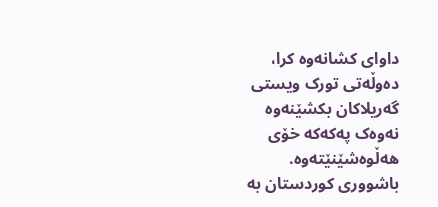داوای کشانەوە کرا، دەوڵەتی تورک ویستی گەریلاکان بکشێنەوە نەوەک پەکەکە خۆی هەڵوەشێنێتەوە. باشووری کوردستان بە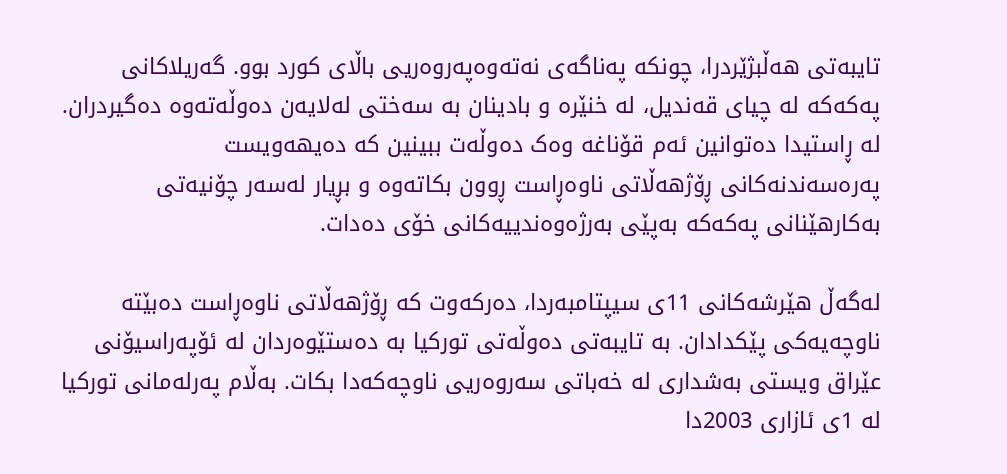تایبەتی هەڵبژێردرا، چونکە پەناگەی نەتەوەپەروەریی باڵای کورد بوو. گەریلاکانی پەکەکە لە چیای قەندیل، لە خنێرە و بادینان بە سەختی لەلایەن دەوڵەتەوە دەگیردران. لە ڕاستیدا دەتوانین ئەم قۆناغە وەک دەوڵەت ببینین کە دەیهەویست پەرەسەندنەکانی ڕۆژهەڵاتی ناوەڕاست ڕوون بکاتەوە و بڕیار لەسەر چۆنیەتی بەکارهێنانی پەکەکە بەپێی بەرژەوەندییەکانی خۆی دەدات.

لەگەڵ هێرشەکانی 11ی سیپتامبەردا، دەرکەوت کە ڕۆژهەڵاتی ناوەڕاست دەبێتە ناوچەیەکی پێکدادان. بە تایبەتی دەوڵەتی تورکیا بە دەستێوەردان لە ئۆپەراسیۆنی عێراق ویستی بەشداری لە خەباتی سەروەریی ناوچەکەدا بکات. بەڵام پەرلەمانی تورکیا لە 1ی ئازاری 2003دا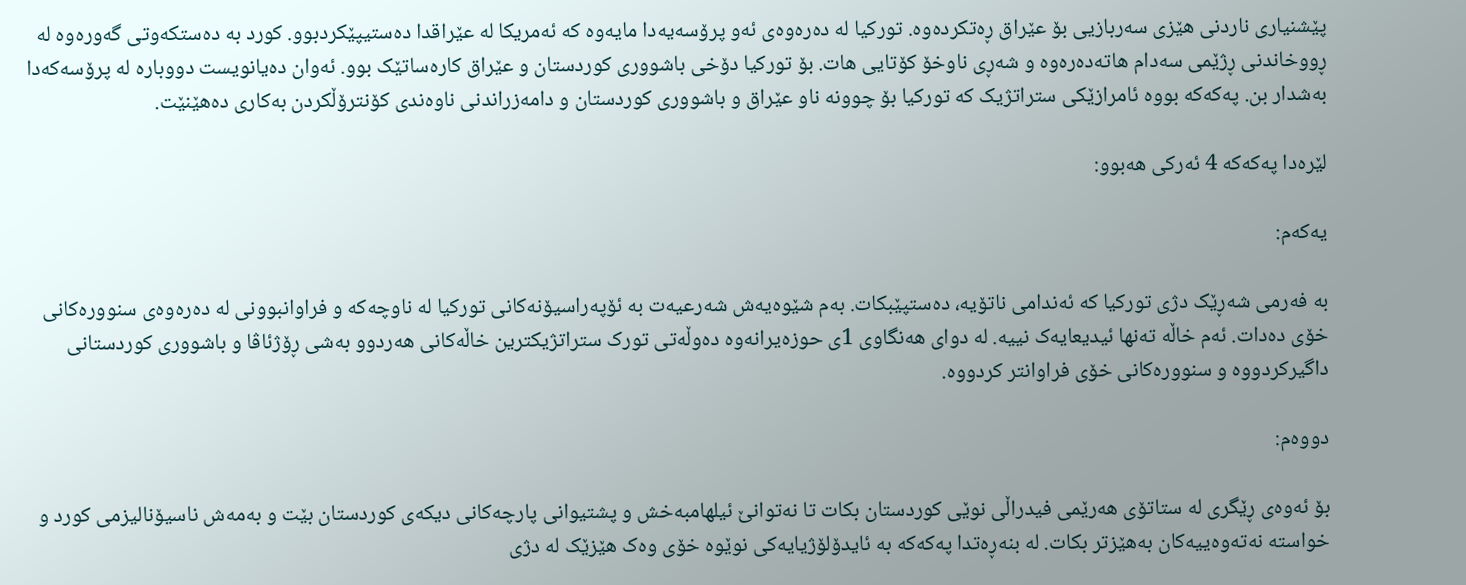پێشنیاری ناردنی هێزی سەربازیی بۆ عێراق ڕەتکردەوە. تورکیا لە دەرەوەی ئەو پرۆسەیەدا مایەوە کە ئەمریکا لە عێراقدا دەستیپێکردبوو. کورد بە دەستکەوتی گەورەوە لە ڕووخاندنی ڕژێمی سەدام هاتەدەرەوە و شەڕی ناوخۆ کۆتایی هات. بۆ تورکیا دۆخی باشووری کوردستان و عێراق کارەساتێک بوو. ئەوان دەیانویست دووبارە لە پرۆسەکەدا بەشدار بن. پەکەکە بووە ئامرازێکی ستراتژیک کە تورکیا بۆ چوونە ناو عێراق و باشووری کوردستان و دامەزراندنی ناوەندی کۆنترۆڵکردن بەکاری دەهێنێت.

لێرەدا پەکەکە 4 ئەرکی هەبوو:

یەکەم:

بە فەرمی شەڕێک دژی تورکیا کە ئەندامی ناتۆیە، دەستپێبکات. بەم شێوەیەش شەرعیەت بە ئۆپەراسیۆنەکانی تورکیا لە ناوچەکە و فراوانبوونی لە دەرەوەی سنوورەکانی خۆی دەدات. ئەم خاڵە تەنها ئیدیعایەک نییە. لە دوای هەنگاوی 1ی حوزەیرانەوە دەوڵەتی تورک ستراتژیکترین خاڵەکانی هەردوو بەشی ڕۆژئاڤا و باشووری کوردستانی داگیرکردووە و سنوورەکانی خۆی فراوانتر کردووە.

دووەم:

بۆ ئەوەی ڕێگری لە ستاتۆی هەرێمی فیدراڵی نوێی کوردستان بکات تا نەتوانێ ئیلهامبەخش و پشتیوانی پارچەکانی دیکەی کوردستان بێت و بەمەش ناسیۆنالیزمی کورد و خواستە نەتەوەییەکان بەهێزتر بکات. لە بنەڕەتدا پەکەکە بە ئایدۆلۆژیایەکی نوێوە خۆی وەک هێزێک لە دژی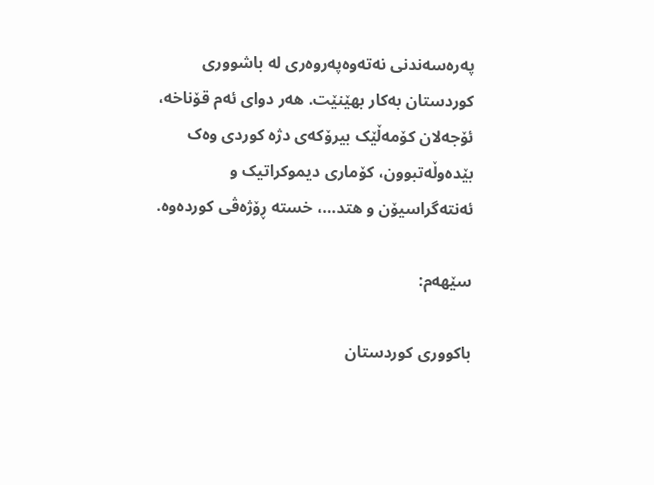پەرەسەندنی نەتەوەپەروەری لە باشووری کوردستان بەکار بهێنێت. هەر دوای ئەم قۆناخە، ئۆجەلان کۆمەڵێک بیرۆکەی دژە کوردی وەک بێدەوڵەتبوون، کۆماری دیموکراتیک و ئەنتەگراسیۆن و هتد…، خستە ڕۆژەڤی کوردەوە.

سێهەم:

باکووری کوردستان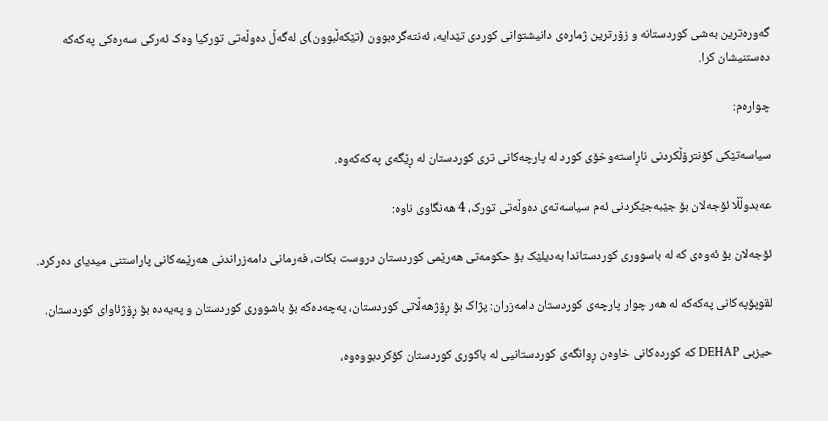گەورەترین بەشی کوردستانە و زۆرترین ژمارەی دانیشتوانی کوردی تێدایە، ئەنتەگرەبوون (تێکەڵبوون)ی لەگەڵ دەوڵەتی تورکیا وەک ئەرکی سەرەکی پەکەکە دەستنیشان کرا.

چوارەم:

سیاسەتێکی کۆنترۆڵکردنی ناڕاستەوخۆی کورد لە پارچەکانی تری کوردستان لە ڕێگەی پەکەکەوە.

عەبدوڵڵا ئۆجەلان بۆ جێبەجێکردنی ئەم سیاسەتەی دەوڵەتی تورک، 4 هەنگاوی ناوە:

ئۆجەلان بۆ ئەوەی کە لە باسووری کوردستاندا بەدیلێک بۆ حکومەتی هەرێمی کوردستان دروست بکات، فەرمانی دامەزراندنی هەرێمەکانی پاراستنی میدیای دەرکرد.

لقوپۆپەکانی پەکەکە لە هەر چوار پارچەی کوردستان دامەزران: پژاک بۆ ڕۆژهەڵاتی کوردستان، پەچەدەکە بۆ باشووری کوردستان و پەیەدە بۆ ڕۆژئاوای کوردستان.

حیزبی DEHAP کە کوردەکانی خاوەن ڕوانگەی کوردستانیی لە باکوری کوردستان کۆکردبووەوە،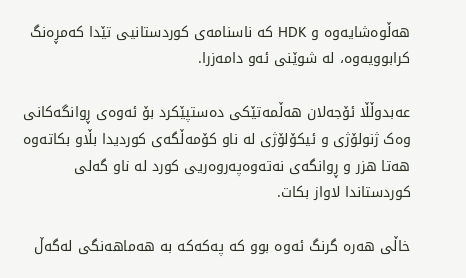هەڵوەشایەوە و HDK کە ناسنامەی کوردستانیی تێدا کەمڕەنگ کرابوویەوە، لە شوێنی ئەو دامەزرا.

عەبدوڵڵا ئۆجەلان هەڵمەتێکی دەستپێکرد بۆ ئەوەی ڕوانگەکانی وەک ژنولۆژی و ئیکۆلۆژی لە ناو کۆمەڵگەی کوردیدا بڵاو بکاتەوە هەتا هزر و ڕوانگەی نەتەوەپەروەریی کورد لە ناو گەلی کوردستاندا لاواز بکات.

خاڵی هەرە گرنگ ئەوە بوو کە پەکەکە بە هەماهەنگی لەگەڵ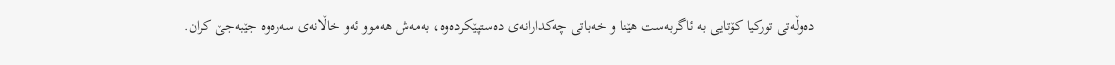دەوڵەتی تورکیا کۆتایی بە ئاگربەست هێنا و خەباتی چەکدارانەی دەستپێکردەوە، بەمەش هەموو ئەو خاڵانەی سەرەوە جێبەجێ کران.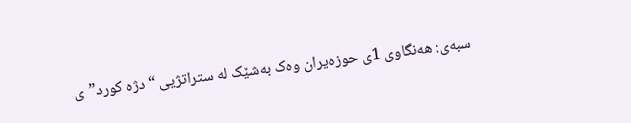سبەی: هەنگاوی 1ی حوزەیران وەک بەشێک لە ستراتژیی “دژە کورد”ی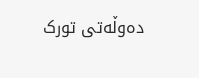دەوڵەتی تورک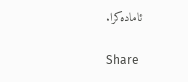ئامادەکرا.

Share